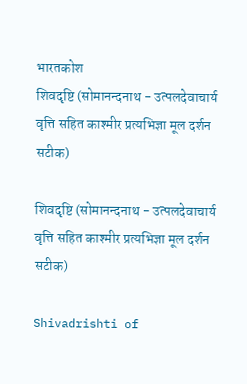भारतकोश
शिवदृष्टि (सोमानन्दनाथ - उत्पलदेवाचार्य वृत्ति सहित काश्मीर प्रत्यभिज्ञा मूल दर्शन सटीक)

शिवदृष्टि (सोमानन्दनाथ - उत्पलदेवाचार्य वृत्ति सहित काश्मीर प्रत्यभिज्ञा मूल दर्शन सटीक)

Shivadrishti of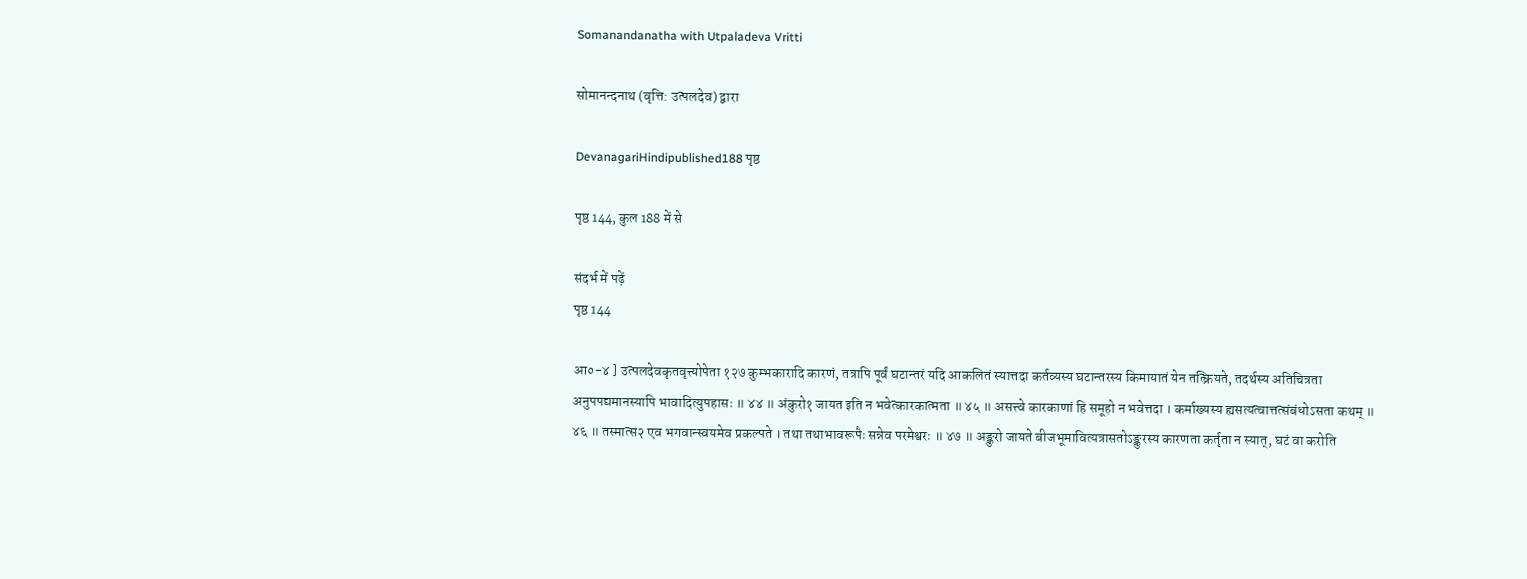Somanandanatha with Utpaladeva Vritti

सोमानन्दनाथ (वृत्ति: उत्पलदेव) द्वारा

DevanagariHindipublished188 पृष्ठ

पृष्ठ 144, कुल 188 में से

संदर्भ में पढ़ें
पृष्ठ 144

आ०-४ ] उत्पलदेवकृतवृत्त्योपेता १२७ कुम्भकारादि कारणं, तत्रापि पूर्वं घटान्तरं यदि आकलितं स्यात्तदा कर्तव्यस्य घटान्तरस्य किमायातं येन तत्क्रियते, तदर्थस्य अतिचित्रता अनुपपद्यमानस्यापि भावादित्युपहासः ॥ ४४ ॥ अंकुरो१ जायत इति न भवेत्कारकात्मता ॥ ४५ ॥ असत्त्वे कारकाणां हि समूहो न भवेत्तदा । कर्माख्यस्य ह्यसत्यत्वात्तत्संबंधोऽसता कथम् ॥ ४६ ॥ तस्मात्स२ एव भगवान्स्वयमेव प्रकल्पते । तथा तथाभावरूपैः सन्नेव परमेश्वरः ॥ ४७ ॥ अङ्कुरो जायते बीजभूमावित्यत्रासतोऽङ्कुरस्य कारणता कर्तृता न स्यात्, घटं वा करोति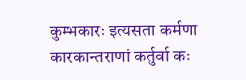कुम्भकारः इत्यसता कर्मणा कारकान्तराणां कर्तुर्वा कः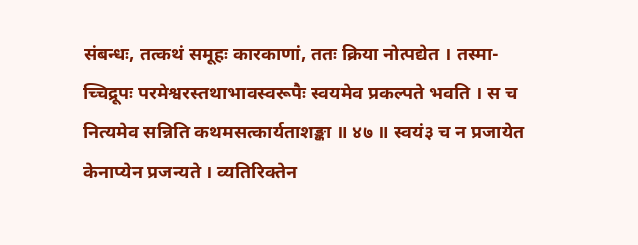संबन्धः, तत्कथं समूहः कारकाणां, ततः क्रिया नोत्पद्येत । तस्मा- च्चिद्रूपः परमेश्वरस्तथाभावस्वरूपैः स्वयमेव प्रकल्पते भवति । स च नित्यमेव सन्निति कथमसत्कार्यताशङ्का ॥ ४७ ॥ स्वयं३ च न प्रजायेत केनाप्येन प्रजन्यते । व्यतिरिक्तेन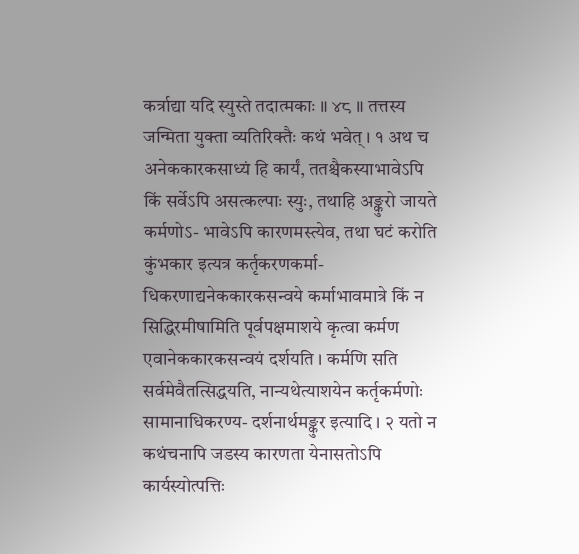कर्त्राद्या यदि स्युस्ते तदात्मकाः ॥ ४८ ॥ तत्तस्य जन्मिता युक्ता व्यतिरिक्तैः कथं भवेत् । १ अथ च अनेककारकसाध्यं हि कार्यं, ततश्चैकस्याभावेऽपि किं सर्वेऽपि असत्कल्पाः स्युः, तथाहि अङ्कुरो जायते कर्मणोऽ- भावेऽपि कारणमस्त्येव, तथा घटं करोति कुंभकार इत्यत्र कर्तृकरणकर्मा- धिकरणाद्यनेककारकसन्वये कर्माभावमात्रे किं न सिद्धिरमीषामिति पूर्वपक्षमाशये कृत्वा कर्मण एवानेककारकसन्वयं दर्शयति । कर्मणि सति सर्वमेवैतत्सिद्धयति, नान्यथेत्याशयेन कर्तृकर्मणोः सामानाधिकरण्य- दर्शनार्थमङ्कुर इत्यादि । २ यतो न कथंचनापि जडस्य कारणता येनासतोऽपि कार्यस्योत्पत्तिः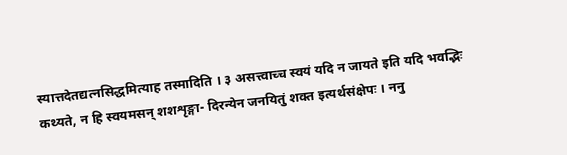स्यात्तदेतद्यत्नसिद्धमित्याह तस्मादिति । ३ असत्त्वाच्च स्वयं यदि न जायते इति यदि भवद्भिः कथ्यते, न हि स्वयमसन् शशशृङ्गा- दिरन्येन जनयितुं शक्त इत्यर्थसंक्षेपः । ननु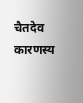चैतदेव कारणस्य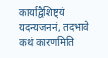कार्याद्वैशिष्ट्यं यदन्यजननं, तदभावे कथं कारणमिति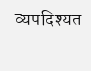व्यपदिश्यत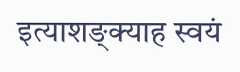इत्याशङ्क्याह स्वयं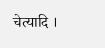चेत्यादि ।